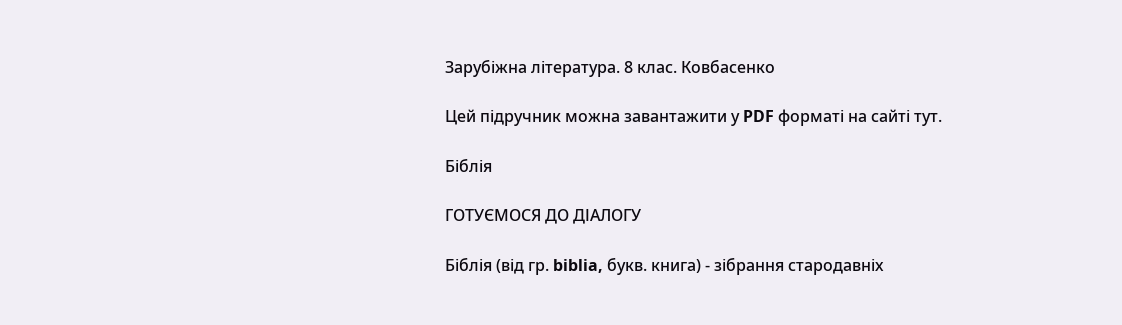Зарубіжна література. 8 клас. Ковбасенко

Цей підручник можна завантажити у PDF форматі на сайті тут.

Біблія

ГОТУЄМОСЯ ДО ДІАЛОГУ

Біблія (від гр. biblia, букв. книга) - зібрання стародавніх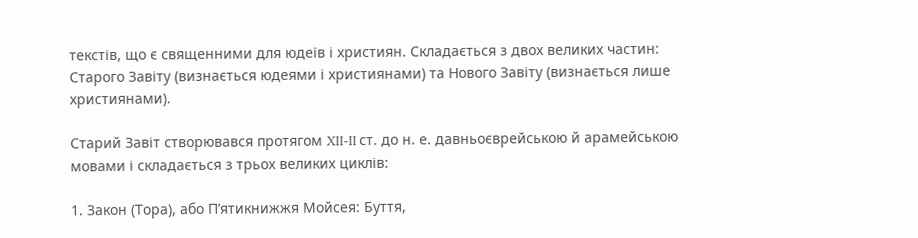текстів, що є священними для юдеїв і християн. Складається з двох великих частин: Старого Завіту (визнається юдеями і християнами) та Нового Завіту (визнається лише християнами).

Старий Завіт створювався протягом XII-II ст. до н. е. давньоєврейською й арамейською мовами і складається з трьох великих циклів:

1. Закон (Тора), або П’ятикнижжя Мойсея: Буття,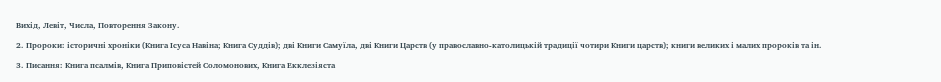Вихід, Левіт, Числа, Повторення Закону.

2. Пророки: історичні хроніки (Книга Ісуса Навіна; Книга Суддів); дві Книги Самуїла, дві Книги Царств (у православно-католицькій традиції чотири Книги царств); книги великих і малих пророків та ін.

3. Писання: Книга псалмів, Книга Приповістей Соломонових, Книга Екклезіяста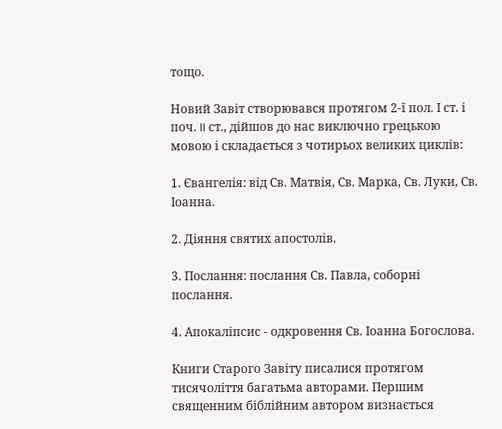тощо.

Новий Завіт створювався протягом 2-ї пол. І ст. і поч. II ст., дійшов до нас виключно грецькою мовою і складається з чотирьох великих циклів:

1. Євангелія: від Св. Матвія, Св. Марка, Св. Луки, Св. Іоанна.

2. Діяння святих апостолів.

3. Послання: послання Св. Павла, соборні послання.

4. Апокаліпсис - одкровення Св. Іоанна Богослова.

Книги Старого Завіту писалися протягом тисячоліття багатьма авторами. Першим священним біблійним автором визнається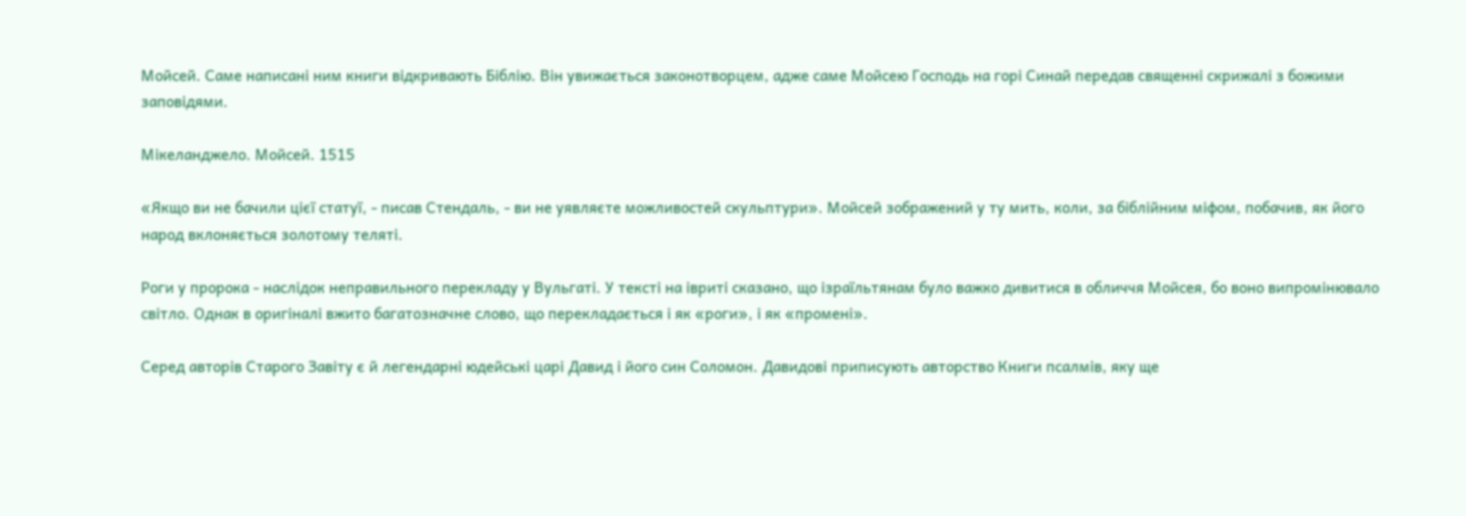Мойсей. Саме написані ним книги відкривають Біблію. Він увижається законотворцем, адже саме Мойсею Господь на горі Синай передав священні скрижалі з божими заповідями.

Мікеланджело. Мойсей. 1515

«Якщо ви не бачили цієї статуї, - писав Стендаль, - ви не уявляєте можливостей скульптури». Мойсей зображений у ту мить, коли, за біблійним міфом, побачив, як його народ вклоняється золотому теляті.

Роги у пророка - наслідок неправильного перекладу у Вульгаті. У тексті на івриті сказано, що ізраїльтянам було важко дивитися в обличчя Мойсея, бо воно випромінювало світло. Однак в оригіналі вжито багатозначне слово, що перекладається і як «роги», і як «промені».

Серед авторів Старого Завіту є й легендарні юдейські царі Давид і його син Соломон. Давидові приписують авторство Книги псалмів, яку ще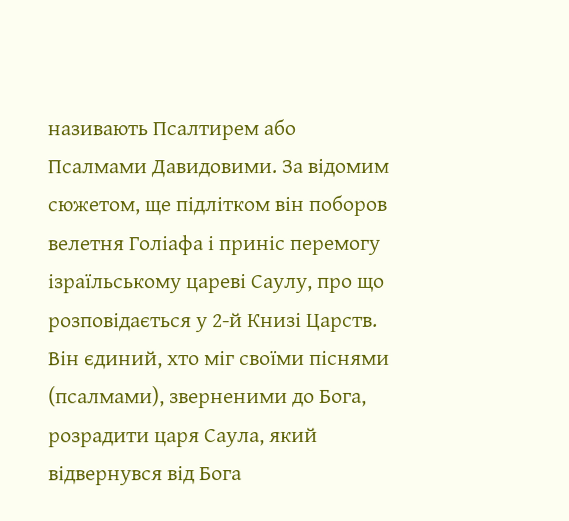називають Псалтирем або Псалмами Давидовими. За відомим сюжетом, ще підлітком він поборов велетня Голіафа і приніс перемогу ізраїльському цареві Саулу, про що розповідається у 2-й Книзі Царств. Він єдиний, хто міг своїми піснями (псалмами), зверненими до Бога, розрадити царя Саула, який відвернувся від Бога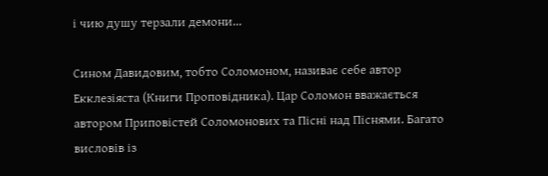і чию душу терзали демони...

Сином Давидовим, тобто Соломоном, називає себе автор Екклезіяста (Книги Проповідника). Цар Соломон вважається автором Приповістей Соломонових та Пісні над Піснями. Багато висловів із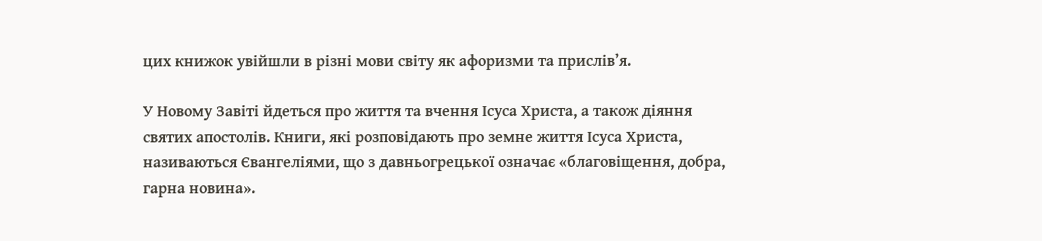цих книжок увійшли в різні мови світу як афоризми та прислів’я.

У Новому Завіті йдеться про життя та вчення Ісуса Христа, а також діяння святих апостолів. Книги, які розповідають про земне життя Ісуса Христа, називаються Євангеліями, що з давньогрецької означає «благовіщення, добра, гарна новина».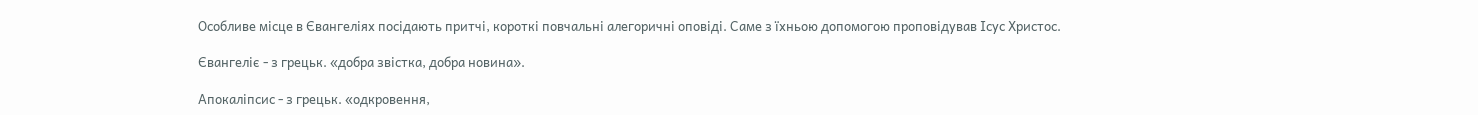Особливе місце в Євангеліях посідають притчі, короткі повчальні алегоричні оповіді. Саме з їхньою допомогою проповідував Ісус Христос.

Євангеліє - з грецьк. «добра звістка, добра новина».

Апокаліпсис - з грецьк. «одкровення,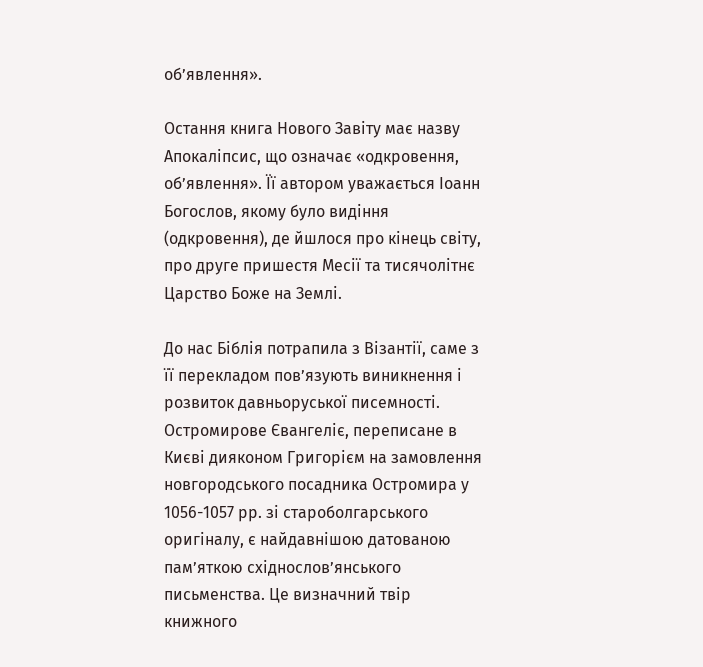об’явлення».

Остання книга Нового Завіту має назву Апокаліпсис, що означає «одкровення, об’явлення». Її автором уважається Іоанн Богослов, якому було видіння (одкровення), де йшлося про кінець світу, про друге пришестя Месії та тисячолітнє Царство Боже на Землі.

До нас Біблія потрапила з Візантії, саме з її перекладом пов’язують виникнення і розвиток давньоруської писемності. Остромирове Євангеліє, переписане в Києві дияконом Григорієм на замовлення новгородського посадника Остромира у 1056-1057 рр. зі староболгарського оригіналу, є найдавнішою датованою пам’яткою східнослов’янського письменства. Це визначний твір книжного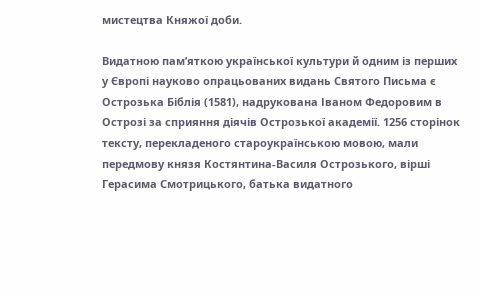мистецтва Княжої доби.

Видатною пам’яткою української культури й одним із перших у Європі науково опрацьованих видань Святого Письма є Острозька Біблія (1581), надрукована Іваном Федоровим в Острозі за сприяння діячів Острозької академії. 1256 сторінок тексту, перекладеного староукраїнською мовою, мали передмову князя Костянтина-Василя Острозького, вірші Герасима Смотрицького, батька видатного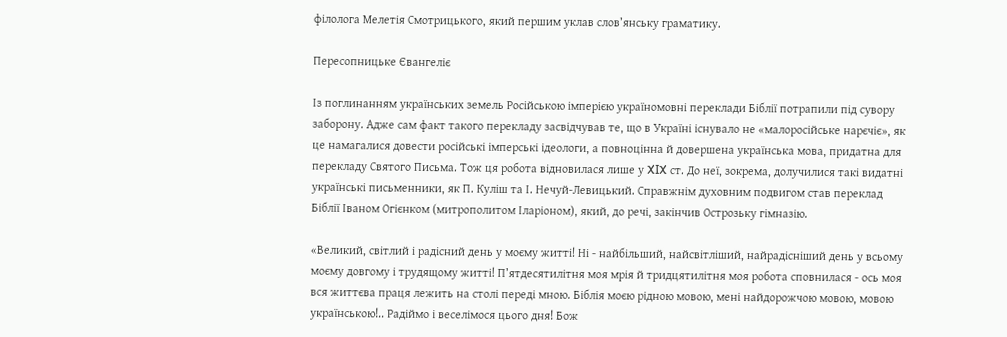філолога Мелетія Смотрицького, який першим уклав слов’янську граматику.

Пересопницьке Євангеліє

Із поглинанням українських земель Російською імперією україномовні переклади Біблії потрапили під сувору заборону. Адже сам факт такого перекладу засвідчував те, що в Україні існувало не «малоросійське нарєчіє», як це намагалися довести російські імперські ідеологи, а повноцінна й довершена українська мова, придатна для перекладу Святого Письма. Тож ця робота відновилася лише у XIX ст. До неї, зокрема, долучилися такі видатні українські письменники, як П. Куліш та І. Нечуй-Левицький. Справжнім духовним подвигом став переклад Біблії Іваном Огієнком (митрополитом Іларіоном), який, до речі, закінчив Острозьку гімназію.

«Великий, світлий і радісний день у моєму житті! Ні - найбільший, найсвітліший, найрадісніший день у всьому моєму довгому і трудящому житті! П’ятдесятилітня моя мрія й тридцятилітня моя робота сповнилася - ось моя вся життєва праця лежить на столі переді мною. Біблія моєю рідною мовою, мені найдорожчою мовою, мовою українською!.. Радіймо і веселімося цього дня! Бож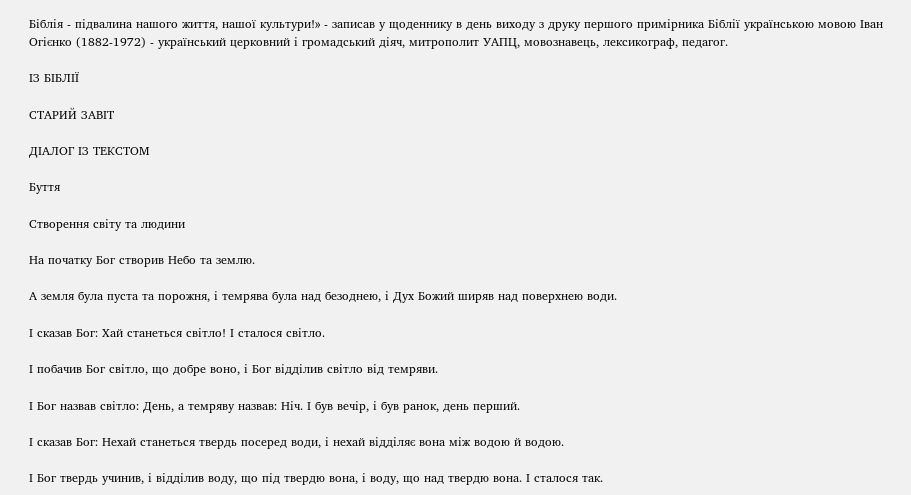Біблія - підвалина нашого життя, нашої культури!» - записав у щоденнику в день виходу з друку першого примірника Біблії українською мовою Іван Огієнко (1882-1972) - український церковний і громадський діяч, митрополит УАПЦ, мовознавець, лексикограф, педагог.

ІЗ БІБЛІЇ

СТАРИЙ ЗАВІТ

ДІАЛОГ ІЗ ТЕКСТОМ

Буття

Створення світу та людини

На початку Бог створив Небо та землю.

А земля була пуста та порожня, і темрява була над безоднею, і Дух Божий ширяв над поверхнею води.

І сказав Бог: Хай станеться світло! І сталося світло.

І побачив Бог світло, що добре воно, і Бог відділив світло від темряви.

І Бог назвав світло: День, а темряву назвав: Ніч. І був вечір, і був ранок, день перший.

І сказав Бог: Нехай станеться твердь посеред води, і нехай відділяє вона між водою й водою.

І Бог твердь учинив, і відділив воду, що під твердю вона, і воду, що над твердю вона. І сталося так.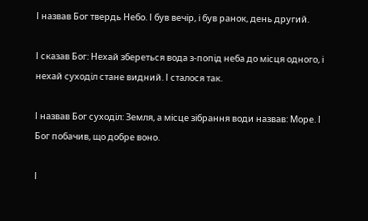І назвав Бог твердь Небо. І був вечір, і був ранок, день другий.

І сказав Бог: Нехай збереться вода з-попід неба до місця одного, і нехай суходіл стане видний. І сталося так.

І назвав Бог суходіл: Земля, а місце зібрання води назвав: Море. І Бог побачив, що добре воно.

І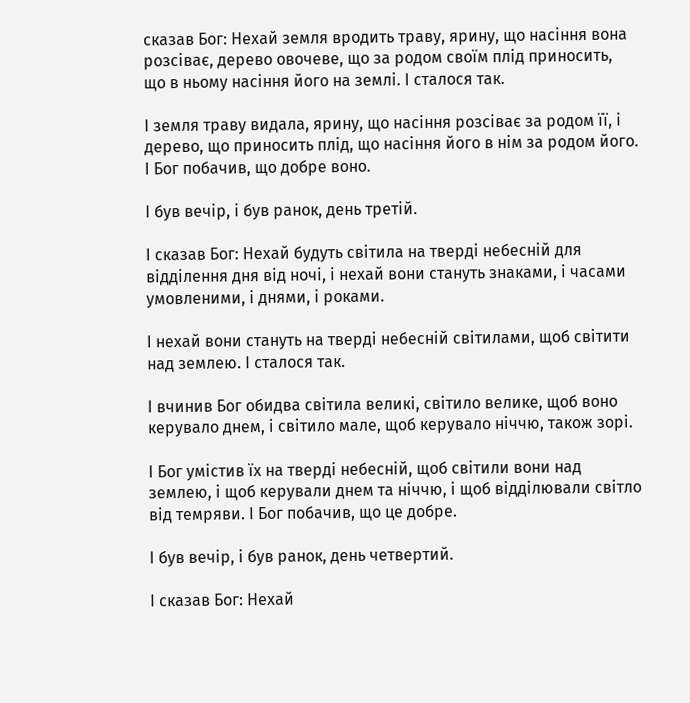сказав Бог: Нехай земля вродить траву, ярину, що насіння вона розсіває, дерево овочеве, що за родом своїм плід приносить, що в ньому насіння його на землі. І сталося так.

І земля траву видала, ярину, що насіння розсіває за родом її, і дерево, що приносить плід, що насіння його в нім за родом його. І Бог побачив, що добре воно.

І був вечір, і був ранок, день третій.

І сказав Бог: Нехай будуть світила на тверді небесній для відділення дня від ночі, і нехай вони стануть знаками, і часами умовленими, і днями, і роками.

І нехай вони стануть на тверді небесній світилами, щоб світити над землею. І сталося так.

І вчинив Бог обидва світила великі, світило велике, щоб воно керувало днем, і світило мале, щоб керувало ніччю, також зорі.

І Бог умістив їх на тверді небесній, щоб світили вони над землею, і щоб керували днем та ніччю, і щоб відділювали світло від темряви. І Бог побачив, що це добре.

І був вечір, і був ранок, день четвертий.

І сказав Бог: Нехай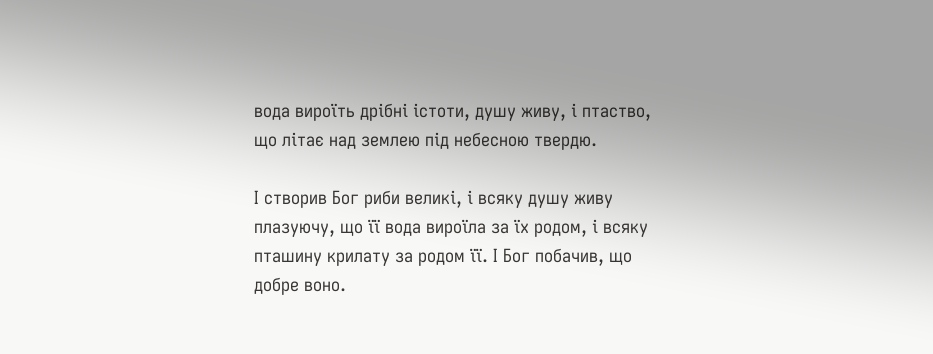вода вироїть дрібні істоти, душу живу, і птаство, що літає над землею під небесною твердю.

І створив Бог риби великі, і всяку душу живу плазуючу, що її вода вироїла за їх родом, і всяку пташину крилату за родом її. І Бог побачив, що добре воно.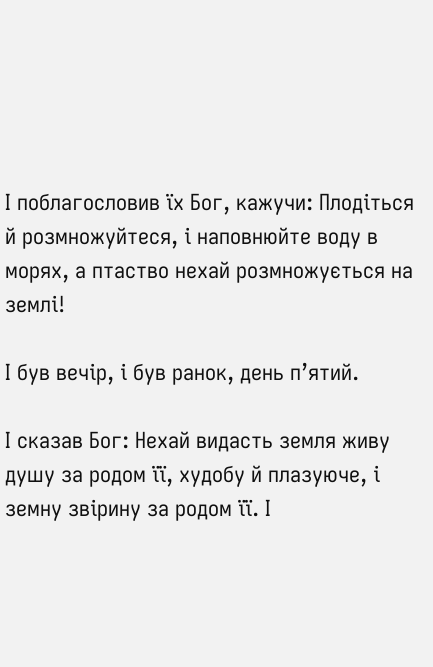І поблагословив їх Бог, кажучи: Плодіться й розмножуйтеся, і наповнюйте воду в морях, а птаство нехай розмножується на землі!

І був вечір, і був ранок, день п’ятий.

І сказав Бог: Нехай видасть земля живу душу за родом її, худобу й плазуюче, і земну звірину за родом її. І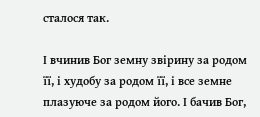сталося так.

І вчинив Бог земну звірину за родом її, і худобу за родом її, і все земне плазуюче за родом його. І бачив Бог,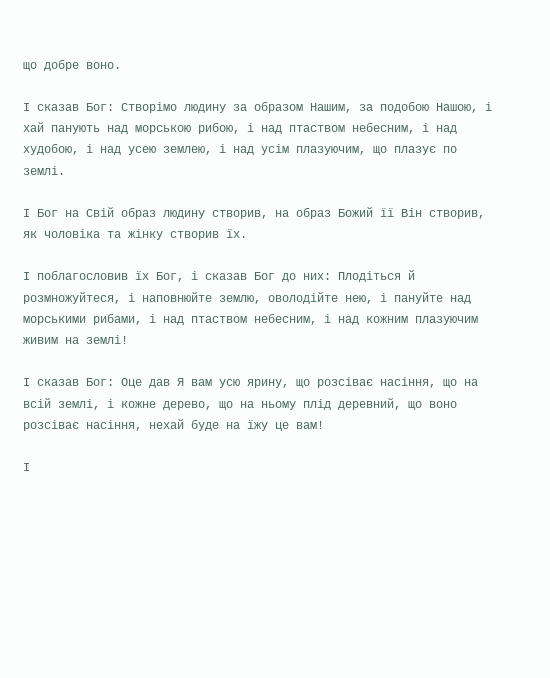що добре воно.

І сказав Бог: Створімо людину за образом Нашим, за подобою Нашою, і хай панують над морською рибою, і над птаством небесним, і над худобою, і над усею землею, і над усім плазуючим, що плазує по землі.

І Бог на Свій образ людину створив, на образ Божий її Він створив, як чоловіка та жінку створив їх.

І поблагословив їх Бог, і сказав Бог до них: Плодіться й розмножуйтеся, і наповнюйте землю, оволодійте нею, і пануйте над морськими рибами, і над птаством небесним, і над кожним плазуючим живим на землі!

І сказав Бог: Оце дав Я вам усю ярину, що розсіває насіння, що на всій землі, і кожне дерево, що на ньому плід деревний, що воно розсіває насіння, нехай буде на їжу це вам!

І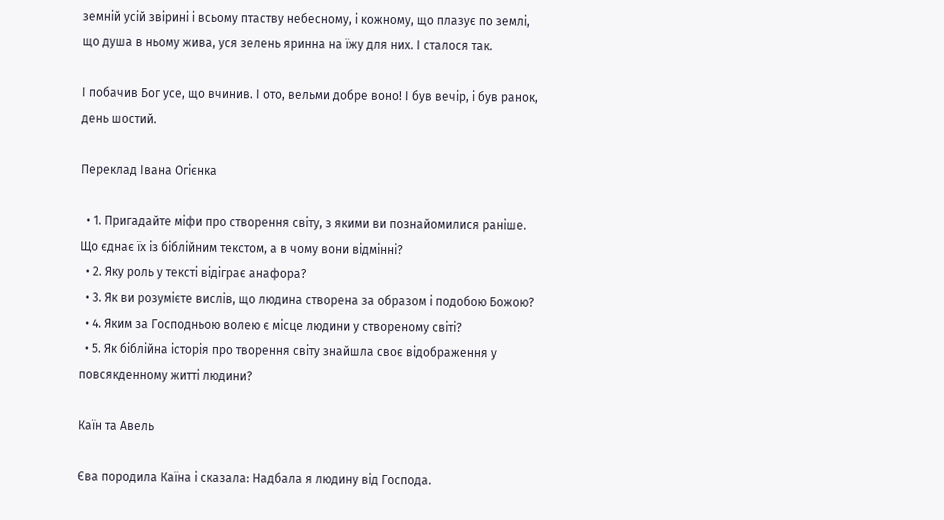земній усій звірині і всьому птаству небесному, і кожному, що плазує по землі, що душа в ньому жива, уся зелень яринна на їжу для них. І сталося так.

І побачив Бог усе, що вчинив. І ото, вельми добре воно! І був вечір, і був ранок, день шостий.

Переклад Івана Огієнка

  • 1. Пригадайте міфи про створення світу, з якими ви познайомилися раніше. Що єднає їх із біблійним текстом, а в чому вони відмінні?
  • 2. Яку роль у тексті відіграє анафора?
  • 3. Як ви розумієте вислів, що людина створена за образом і подобою Божою?
  • 4. Яким за Господньою волею є місце людини у створеному світі?
  • 5. Як біблійна історія про творення світу знайшла своє відображення у повсякденному житті людини?

Каїн та Авель

Єва породила Каїна і сказала: Надбала я людину від Господа.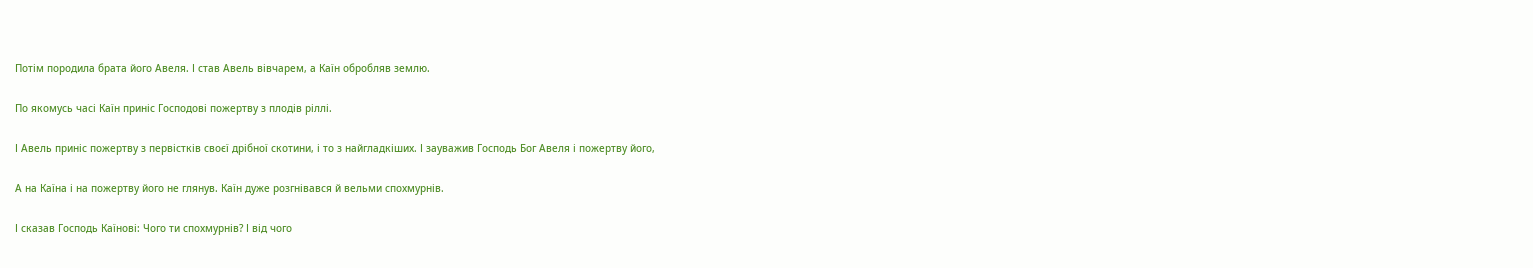Потім породила брата його Авеля. І став Авель вівчарем, а Каїн обробляв землю.

По якомусь часі Каїн приніс Господові пожертву з плодів ріллі.

І Авель приніс пожертву з первістків своєї дрібної скотини, і то з найгладкіших. І зауважив Господь Бог Авеля і пожертву його,

А на Каїна і на пожертву його не глянув. Каїн дуже розгнівався й вельми спохмурнів.

І сказав Господь Каїнові: Чого ти спохмурнів? І від чого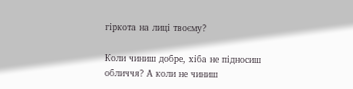гіркота на лиці твоєму?

Коли чиниш добре, хіба не підносиш обличчя? А коли не чиниш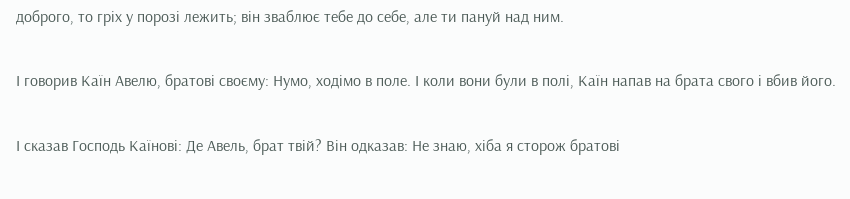доброго, то гріх у порозі лежить; він зваблює тебе до себе, але ти пануй над ним.

І говорив Каїн Авелю, братові своєму: Нумо, ходімо в поле. І коли вони були в полі, Каїн напав на брата свого і вбив його.

І сказав Господь Каїнові: Де Авель, брат твій? Він одказав: Не знаю, хіба я сторож братові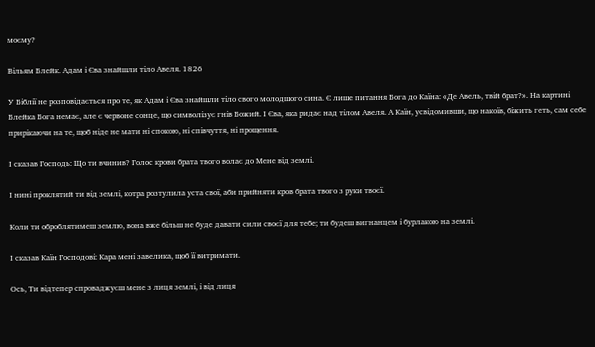моєму?

Вільям Блейк. Адам і Єва знайшли тіло Авеля. 1826

У Біблії не розповідається про те, як Адам і Єва знайшли тіло свого молодшого сина. Є лише питання Бога до Каїна: «Де Авель, твій брат?». На картині Блейка Бога немає, але є червоне сонце, що символізує гнів Божий. І Єва, яка ридає над тілом Авеля. А Каїн, усвідомивши, що накоїв, біжить геть, сам себе прирікаючи на те, щоб ніде не мати ні спокою, ні співчуття, ні прощення.

І сказав Господь: Що ти вчинив? Голос крови брата твого волає до Мене від землі.

І нині проклятий ти від землі, котра розтулила уста свої, аби прийняти кров брата твого з руки твоєї.

Коли ти оброблятимеш землю, вона вже більш не буде давати сили своєї для тебе; ти будеш вигнанцем і бурлакою на землі.

І сказав Каїн Господові: Кара мені завелика, щоб її витримати.

Ось, Ти відтепер спроваджуєш мене з лиця землі, і від лиця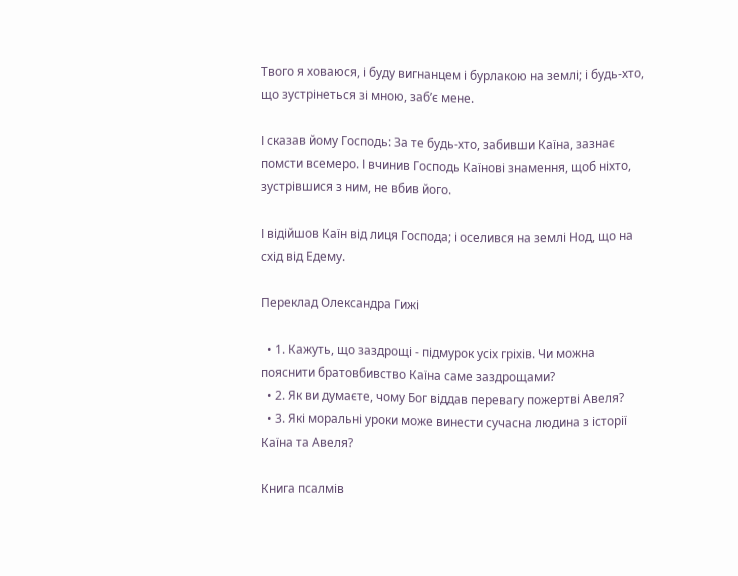Твого я ховаюся, і буду вигнанцем і бурлакою на землі; і будь-хто, що зустрінеться зі мною, заб’є мене.

І сказав йому Господь: За те будь-хто, забивши Каїна, зазнає помсти всемеро. І вчинив Господь Каїнові знамення, щоб ніхто, зустрівшися з ним, не вбив його.

І відійшов Каїн від лиця Господа; і оселився на землі Нод, що на схід від Едему.

Переклад Олександра Гижі

  • 1. Кажуть, що заздрощі - підмурок усіх гріхів. Чи можна пояснити братовбивство Каїна саме заздрощами?
  • 2. Як ви думаєте, чому Бог віддав перевагу пожертві Авеля?
  • 3. Які моральні уроки може винести сучасна людина з історії Каїна та Авеля?

Книга псалмів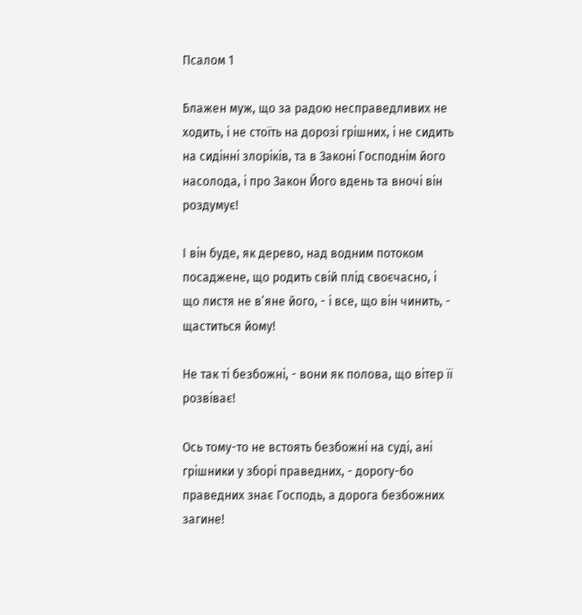Псалом 1

Блажен муж, що за радою несправедливих не ходить, і не стоїть на дорозі грішних, і не сидить на сидінні злоріків, та в Законі Господнім його насолода, і про Закон Його вдень та вночі він роздумує!

І він буде, як дерево, над водним потоком посаджене, що родить свій плід своєчасно, і що листя не в’яне його, - і все, що він чинить, - щаститься йому!

Не так ті безбожні, - вони як полова, що вітер її розвіває!

Ось тому-то не встоять безбожні на суді, ані грішники у зборі праведних, - дорогу-бо праведних знає Господь, а дорога безбожних загине!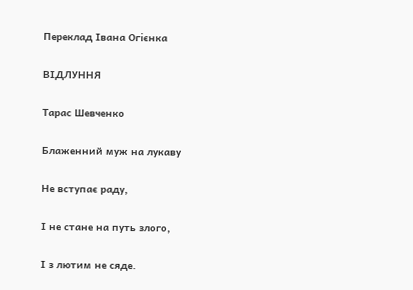Переклад Івана Огієнка

ВІДЛУННЯ

Тарас Шевченко

Блаженний муж на лукаву

Не вступає раду,

І не стане на путь злого,

І з лютим не сяде.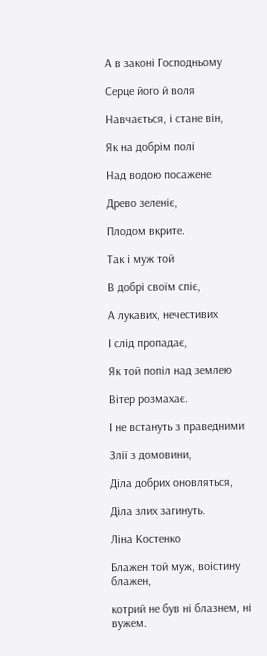А в законі Господньому

Серце його й воля

Навчається, і стане він,

Як на добрім полі

Над водою посажене

Древо зеленіє,

Плодом вкрите.

Так і муж той

В добрі своїм спіє,

А лукавих, нечестивих

І слід пропадає,

Як той попіл над землею

Вітер розмахає.

І не встануть з праведними

Злії з домовини,

Діла добрих оновляться,

Діла злих загинуть.

Ліна Костенко

Блажен той муж, воістину блажен,

котрий не був ні блазнем, ні вужем.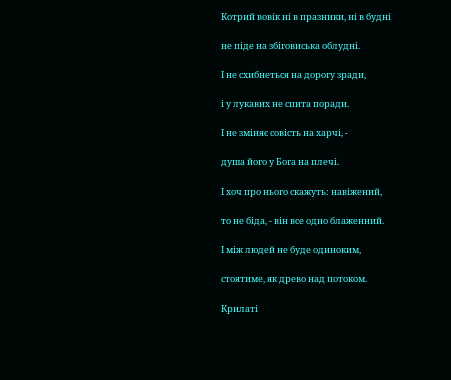Котрий вовік ні в празники, ні в будні

не піде на збіговиська облудні.

І не схибнеться на дорогу зради,

і у лукавих не спита поради.

І не зміняє совість на харчі, -

душа його у Бога на плечі.

І хоч про нього скажуть: навіжений,

то не біда, - він все одно блаженний.

І між людей не буде одиноким,

стоятиме, як древо над потоком.

Крилаті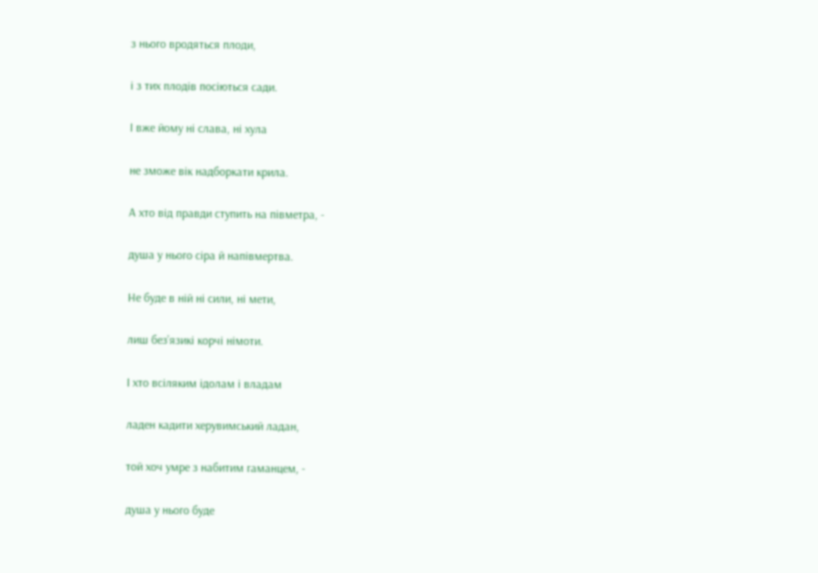з нього вродяться плоди,

і з тих плодів посіються сади.

І вже йому ні слава, ні хула

не зможе вік надборкати крила.

А хто від правди ступить на півметра, -

душа у нього сіра й напівмертва.

Не буде в ній ні сили, ні мети,

лиш без’язикі корчі німоти.

І хто всіляким ідолам і владам

ладен кадити херувимський ладан,

той хоч умре з набитим гаманцем, -

душа у нього буде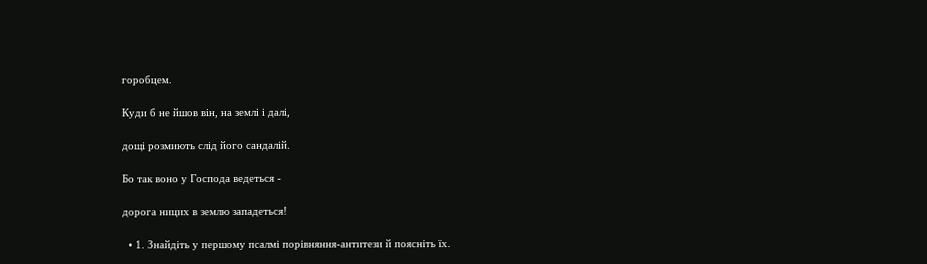горобцем.

Куди б не йшов він, на землі і далі,

дощі розмиють слід його сандалій.

Бо так воно у Господа ведеться -

дорога ницих в землю западеться!

  • 1. Знайдіть у першому псалмі порівняння-антитези й поясніть їх.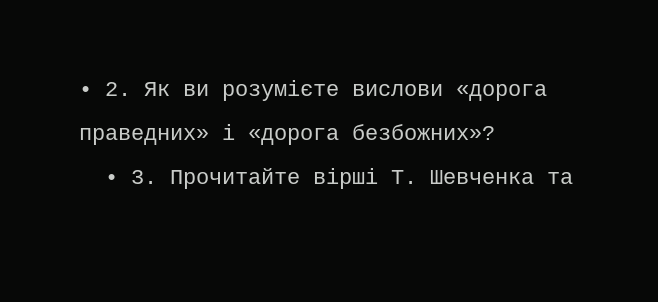• 2. Як ви розумієте вислови «дорога праведних» і «дорога безбожних»?
  • 3. Прочитайте вірші Т. Шевченка та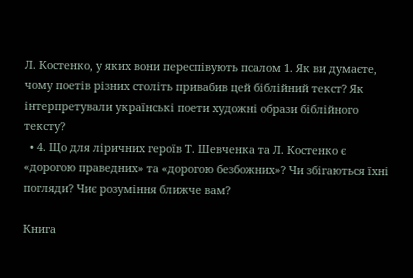Л. Костенко, у яких вони переспівують псалом 1. Як ви думаєте, чому поетів різних століть привабив цей біблійний текст? Як інтерпретували українські поети художні образи біблійного тексту?
  • 4. Що для ліричних героїв Т. Шевченка та Л. Костенко є «дорогою праведних» та «дорогою безбожних»? Чи збігаються їхні погляди? Чиє розуміння ближче вам?

Книга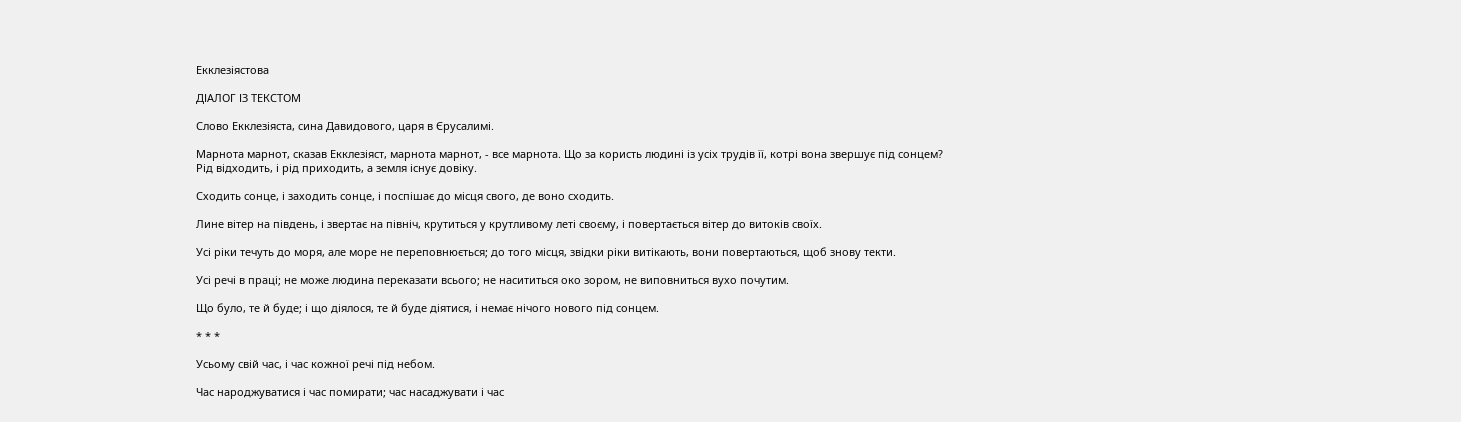Екклезіястова

ДІАЛОГ ІЗ ТЕКСТОМ

Слово Екклезіяста, сина Давидового, царя в Єрусалимі.

Марнота марнот, сказав Екклезіяст, марнота марнот, - все марнота. Що за користь людині із усіх трудів її, котрі вона звершує під сонцем? Рід відходить, і рід приходить, а земля існує довіку.

Сходить сонце, і заходить сонце, і поспішає до місця свого, де воно сходить.

Лине вітер на південь, і звертає на північ, крутиться у крутливому леті своєму, і повертається вітер до витоків своїх.

Усі ріки течуть до моря, але море не переповнюється; до того місця, звідки ріки витікають, вони повертаються, щоб знову текти.

Усі речі в праці; не може людина переказати всього; не насититься око зором, не виповниться вухо почутим.

Що було, те й буде; і що діялося, те й буде діятися, і немає нічого нового під сонцем.

* * *

Усьому свій час, і час кожної речі під небом.

Час народжуватися і час помирати; час насаджувати і час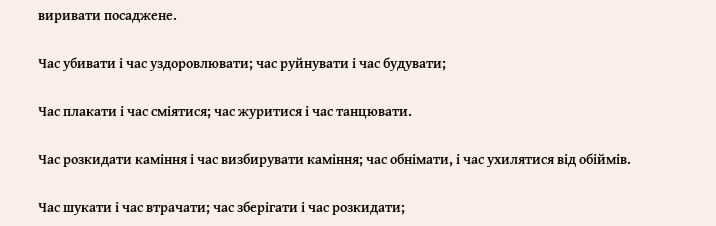виривати посаджене.

Час убивати і час уздоровлювати; час руйнувати і час будувати;

Час плакати і час сміятися; час журитися і час танцювати.

Час розкидати каміння і час визбирувати каміння; час обнімати, і час ухилятися від обіймів.

Час шукати і час втрачати; час зберігати і час розкидати;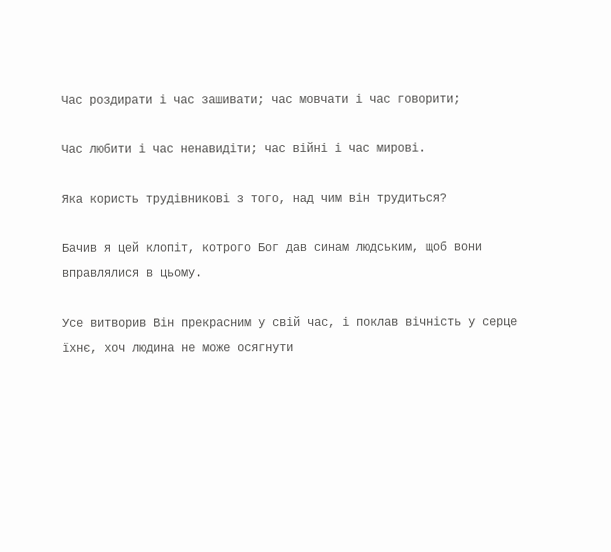Час роздирати і час зашивати; час мовчати і час говорити;

Час любити і час ненавидіти; час війні і час мирові.

Яка користь трудівникові з того, над чим він трудиться?

Бачив я цей клопіт, котрого Бог дав синам людським, щоб вони вправлялися в цьому.

Усе витворив Він прекрасним у свій час, і поклав вічність у серце їхнє, хоч людина не може осягнути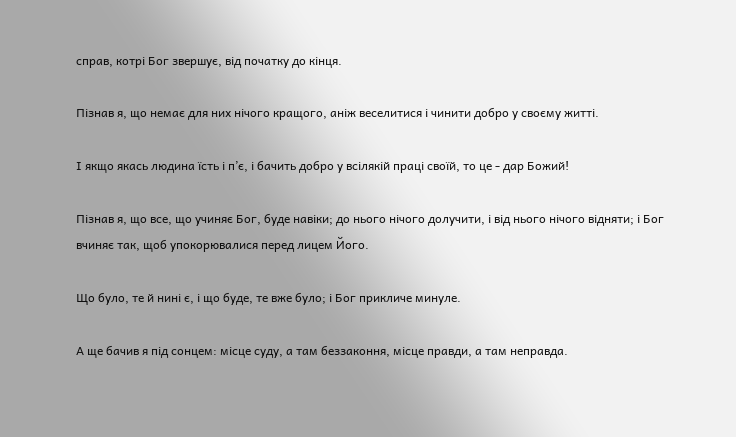справ, котрі Бог звершує, від початку до кінця.

Пізнав я, що немає для них нічого кращого, аніж веселитися і чинити добро у своєму житті.

І якщо якась людина їсть і п’є, і бачить добро у всілякій праці своїй, то це - дар Божий!

Пізнав я, що все, що учиняє Бог, буде навіки; до нього нічого долучити, і від нього нічого відняти; і Бог вчиняє так, щоб упокорювалися перед лицем Його.

Що було, те й нині є, і що буде, те вже було; і Бог прикличе минуле.

А ще бачив я під сонцем: місце суду, а там беззаконня, місце правди, а там неправда.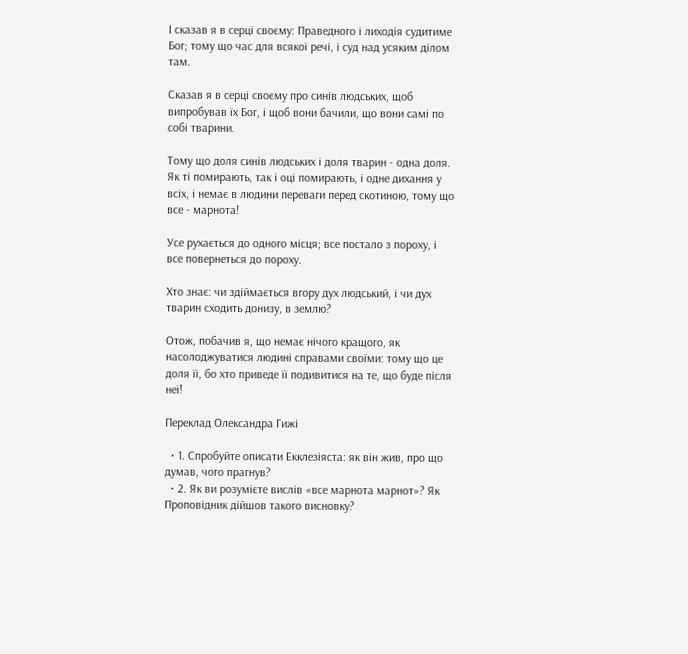І сказав я в серці своєму: Праведного і лиходія судитиме Бог; тому що час для всякої речі, і суд над усяким ділом там.

Сказав я в серці своєму про синів людських, щоб випробував їх Бог, і щоб вони бачили, що вони самі по собі тварини.

Тому що доля синів людських і доля тварин - одна доля. Як ті помирають, так і оці помирають, і одне дихання у всіх, і немає в людини переваги перед скотиною, тому що все - марнота!

Усе рухається до одного місця; все постало з пороху, і все повернеться до пороху.

Хто знає: чи здіймається вгору дух людський, і чи дух тварин сходить донизу, в землю?

Отож, побачив я, що немає нічого кращого, як насолоджуватися людині справами своїми: тому що це доля її, бо хто приведе її подивитися на те, що буде після неї!

Переклад Олександра Гижі

  • 1. Спробуйте описати Екклезіяста: як він жив, про що думав, чого прагнув?
  • 2. Як ви розумієте вислів «все марнота марнот»? Як Проповідник дійшов такого висновку?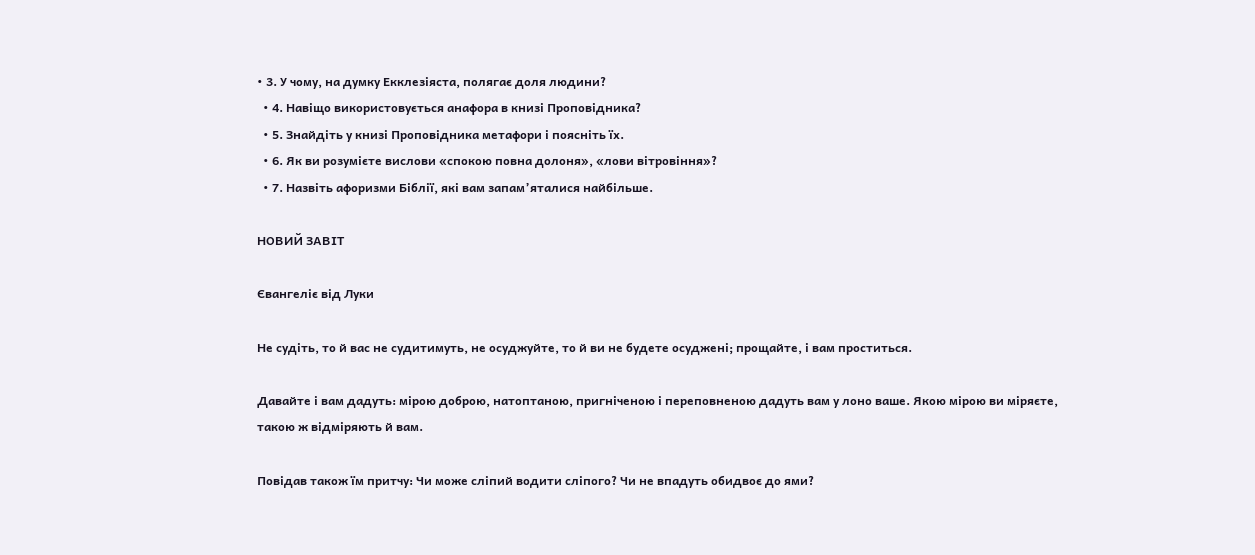• 3. У чому, на думку Екклезіяста, полягає доля людини?
  • 4. Навіщо використовується анафора в книзі Проповідника?
  • 5. Знайдіть у книзі Проповідника метафори і поясніть їх.
  • 6. Як ви розумієте вислови «спокою повна долоня», «лови вітровіння»?
  • 7. Назвіть афоризми Біблії, які вам запам’яталися найбільше.

НОВИЙ ЗАВІТ

Євангеліє від Луки

Не судіть, то й вас не судитимуть, не осуджуйте, то й ви не будете осуджені; прощайте, і вам проститься.

Давайте і вам дадуть: мірою доброю, натоптаною, пригніченою і переповненою дадуть вам у лоно ваше. Якою мірою ви міряєте, такою ж відміряють й вам.

Повідав також їм притчу: Чи може сліпий водити сліпого? Чи не впадуть обидвоє до ями?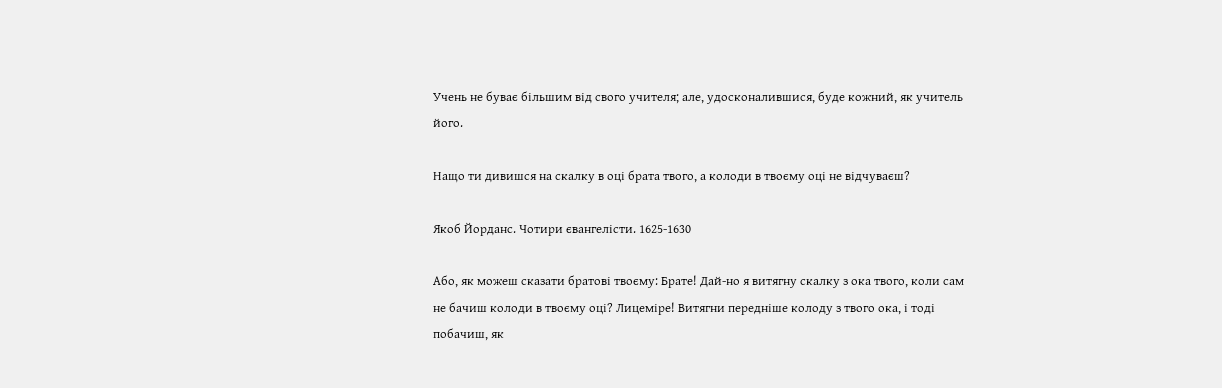Учень не буває більшим від свого учителя; але, удосконалившися, буде кожний, як учитель його.

Нащо ти дивишся на скалку в оці брата твого, а колоди в твоєму оці не відчуваєш?

Якоб Йорданс. Чотири євангелісти. 1625-1630

Або, як можеш сказати братові твоєму: Брате! Дай-но я витягну скалку з ока твого, коли сам не бачиш колоди в твоєму оці? Лицеміре! Витягни передніше колоду з твого ока, і тоді побачиш, як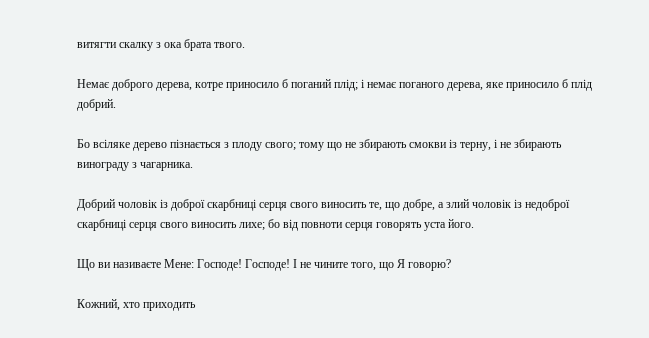витягти скалку з ока брата твого.

Немає доброго дерева, котре приносило б поганий плід; і немає поганого дерева, яке приносило б плід добрий.

Бо всіляке дерево пізнається з плоду свого; тому що не збирають смокви із терну, і не збирають винограду з чагарника.

Добрий чоловік із доброї скарбниці серця свого виносить те, що добре, а злий чоловік із недоброї скарбниці серця свого виносить лихе; бо від повноти серця говорять уста його.

Що ви називаєте Мене: Господе! Господе! І не чините того, що Я говорю?

Кожний, хто приходить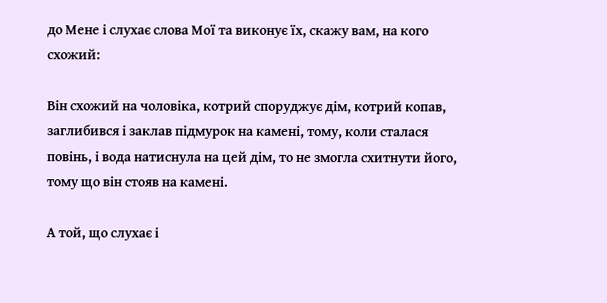до Мене і слухає слова Мої та виконує їх, скажу вам, на кого схожий:

Він схожий на чоловіка, котрий споруджує дім, котрий копав, заглибився і заклав підмурок на камені, тому, коли сталася повінь, і вода натиснула на цей дім, то не змогла схитнути його, тому що він стояв на камені.

А той, що слухає і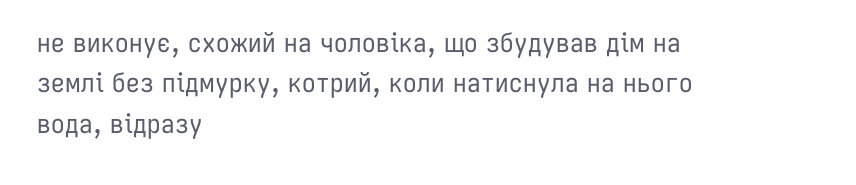не виконує, схожий на чоловіка, що збудував дім на землі без підмурку, котрий, коли натиснула на нього вода, відразу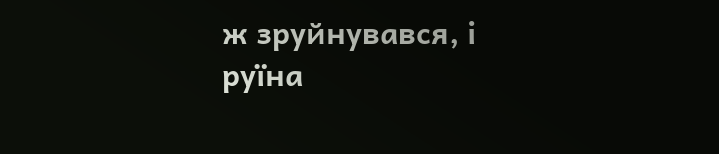ж зруйнувався, і руїна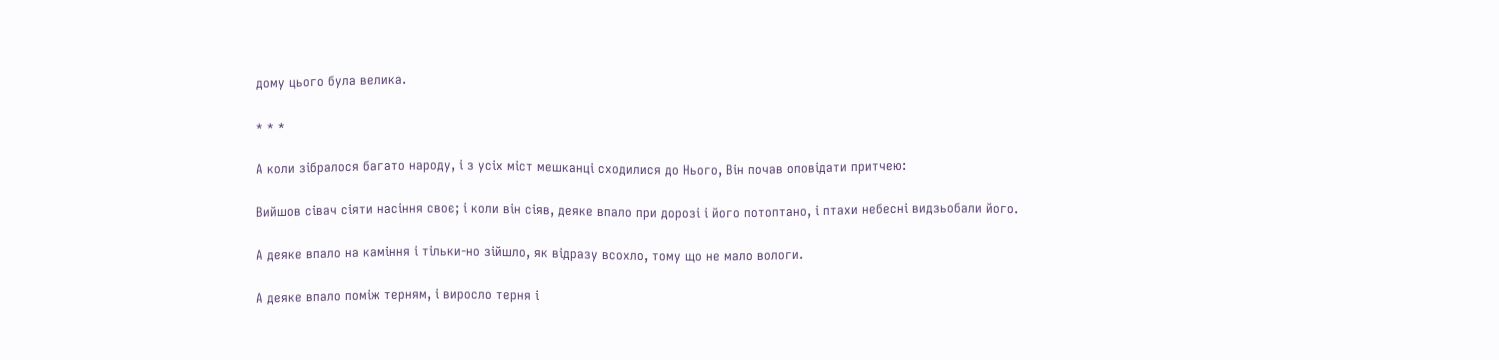дому цього була велика.

* * *

А коли зібралося багато народу, і з усіх міст мешканці сходилися до Нього, Він почав оповідати притчею:

Вийшов сівач сіяти насіння своє; і коли він сіяв, деяке впало при дорозі і його потоптано, і птахи небесні видзьобали його.

А деяке впало на каміння і тільки-но зійшло, як відразу всохло, тому що не мало вологи.

А деяке впало поміж терням, і виросло терня і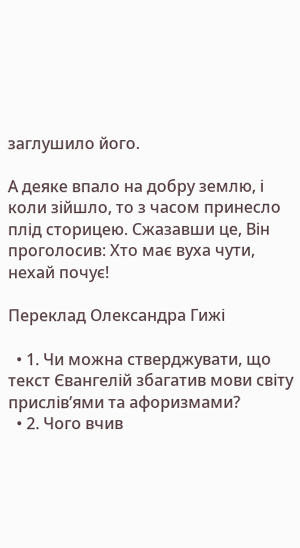заглушило його.

А деяке впало на добру землю, і коли зійшло, то з часом принесло плід сторицею. Сжазавши це, Він проголосив: Хто має вуха чути, нехай почує!

Переклад Олександра Гижі

  • 1. Чи можна стверджувати, що текст Євангелій збагатив мови світу прислів’ями та афоризмами?
  • 2. Чого вчив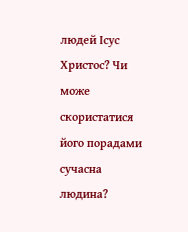людей Ісус Христос? Чи може скористатися його порадами сучасна людина?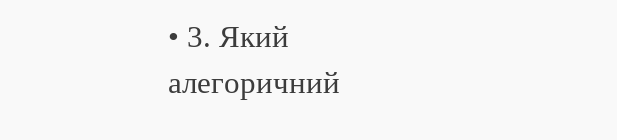• 3. Який алегоричний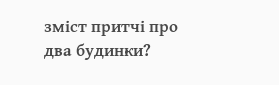зміст притчі про два будинки?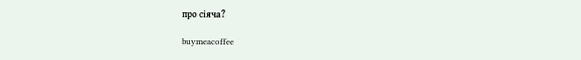про сіяча?

buymeacoffee